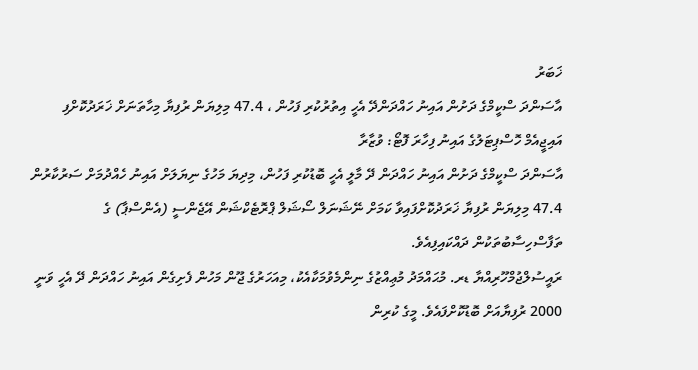ޚަބަރު
އާސަންދަ ސްކީމްގެ ދަށުން އައިނު ހައްދަންދޭ އެހީ އިތުރުކުރި ފަހުން ، 47.4 މިލިޔަން ރުފިޔާ މިހާތަނަށް ޚަރަދުކޮށްފި
އައިޖީއެމް ހޮސްޕިޓަލުގެ އައިނު ފިހާރަ ފޮޓޯ: ވުޒާރާ
އާސަންދަ ސްކީމްގެ ދަށުން އައިނު ހައްދަން ދޭ މާލީ އެހީ ބޮޑުކުރި ފަހުން، މިދިޔަ މަހުގެ ނިޔަލަށް އައިނު ހެއްދުމަށް ސަރުކާރުން 47.4 މިލިޔަން ރުފިޔާ ޚަރަދުކޮށްފައިވާ ކަމަށް ނޭޝަނަލް ސޯޝަލް ޕްރޮޓެކްޝަން އޭޖެންސީ (އެންސްޕާ) ގެ ތަފާސްހިސާބުތަކުން ދައްކައިފިއެވެ.
ރައީސުލްޖުމްހޫރިއްޔާ ޑރ. މުޙައްމަދު މުޢިއްޒުގެ ނިންމެވުމަކާއެކު، މިއަހަރުގެ ޖޫން މަހުން ފެށިގެން އައިނު ހައްދަން ދޭ އެހީ ވަނީ 2000 ރުފިޔާއަށް ބޮޑުކޮށްފައެވެ. މީގެ ކުރިން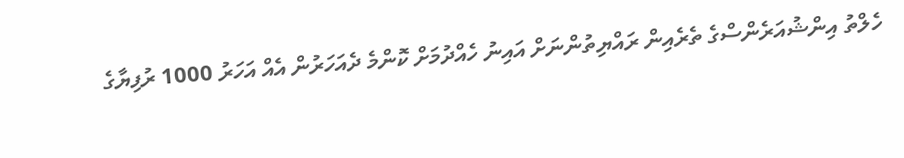ހެލްތު އިންޝުއަރެންސްގެ ތެރެއިން ރައްޔިތުންނަށް އައިނު ހެއްދުމަށް ކޮންމެ ދެއަހަރުން އެއް އަހަރު 1000 ރުފިޔާގެ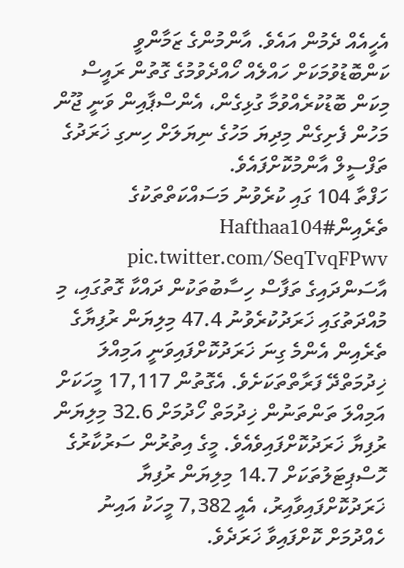އެހީއެއް ދެމުން އައެވެ. އާންމުންގެ ޒަމާންވީ ކަންބޮޑުވުމަކަށް ހައްލެއް ހޯއްދެވުމުގެ ގޮތުން ރައީސް މިކަން ބޮޑުކުރެއްވުމާ ގުޅިގެން، އެންސްޕާއިން ވަނީ ޖޫން މަހުން ފެށިގެން މިދިޔަ މަހުގެ ނިޔަލަށް ހިނގި ޚަރަދުގެ ތަފްސީލް އާންމުކޮށްފައެވެ.
ހަފްތާ 104 ގައި ކުރެވުނު މަސައްކަތްތަކުގެ ތެރެއިން#Hafthaa104 pic.twitter.com/SeqTvqFPwv
އާސަންދައިގެ ތަފާސް ހިސާބުތަކުން ދައްކާ ގޮތުގައި، މި މުއްދަތުގައި ޚަރަދުކުރެވުނު 47.4 މިލިޔަން ރުފިޔާގެ ތެރެއިން އެންމެ ގިނަ ޚަރަދުކޮށްފައިވަނީ އަމިއްލަ ޚިދުމަތްދޭ ފަރާތްތަކަށެވެ. އެގޮތުން 17,117 މީހަކަށް އަމިއްލަ ތަންތަނުން ޚިދުމަތް ހޯދުމަށް 32.6 މިލިޔަން ރުފިޔާ ޚަރަދުކޮށްފައިވެއެވެ. މީގެ އިތުރުން ސަރުކާރުގެ ހޮސްޕިޓަލުތަކަށް 14.7 މިލިޔަން ރުފިޔާ ޚަރަދުކޮށްފައިވާއިރު، އެއީ 7,382 މީހަކު އައިނު ހެއްދުމަށް ކޮށްފައިވާ ޚަރަދެވެ.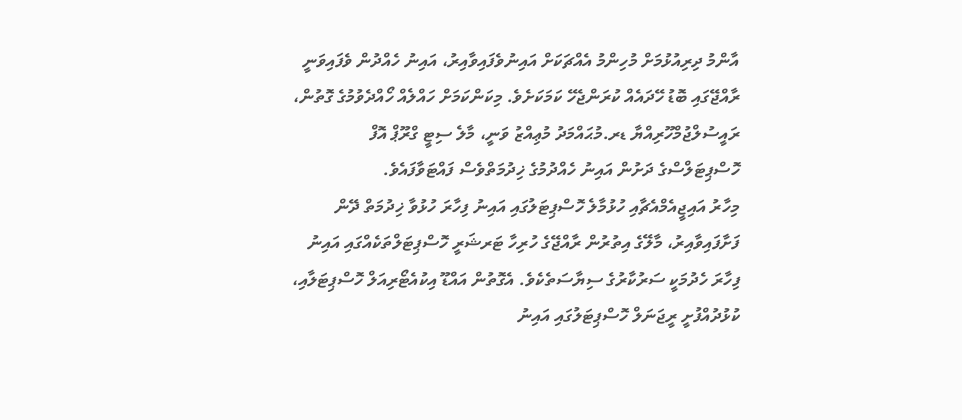އާންމު ދިރިއުޅުމަށް މުހިންމު އެއްޗަކަށް އައިނުވެފައިވާއިރު، އައިނު ހެއްދުން ވެފައިވަނީ ރާއްޖޭގައި ބޮޑު ހޭދައެއް ކުރަންޖެހޭ ކަމަކަށެވެ. މިކަންކަމަށް ހައްލެއް ހޯއްދެވުމުގެ ގޮތުން، ރައީސުލްޖުމްހޫރިއްޔާ ޑރ.މުޙައްމަދު މުޢިއްޒު ވަނީ، މާލެ ސިޓީ ގްރޫޕް އޮފް ހޮސްޕިޓަލްސްގެ ދަށުން އައިނު ހެއްދުމުގެ ޚިދުމަތްވެސް ފައްޓަވާފައެވެ.
މިހާރު އައިޖީއެމްއެޗާއި ހުޅުމާލެ ހޮސްޕިޓަލުގައި އައިނު ފިހާރަ ހުޅުވާ ޚިދުމަތް ދޭން ފަށާފައިވާއިރު، މާލޭގެ އިތުރުން ރާއްޖޭގެ ހުރިހާ ޓަރޝަރީ ހޮސްޕިޓަލްތަކެއްގައި އައިނު ފިހާރަ ހެދުމަކީ ސަރުކާރުގެ ސިޔާސަތެކެވެ. އެގޮތުން އައްޑޫ އިކުއެޓޯރިއަލް ހޮސްޕިޓަލާއި، ކުޅުދުއްފުށީ ރީޖަނަލް ހޮސްޕިޓަލުގައި އައިނު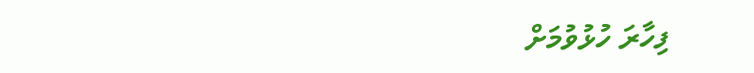ފިހާރަ ހުޅުވުމަށް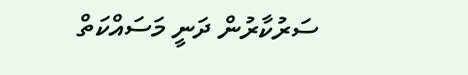ސަރުކާރުން ދަނީ މަސައްކަތް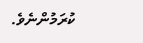ކުރަމުންނެވެ.